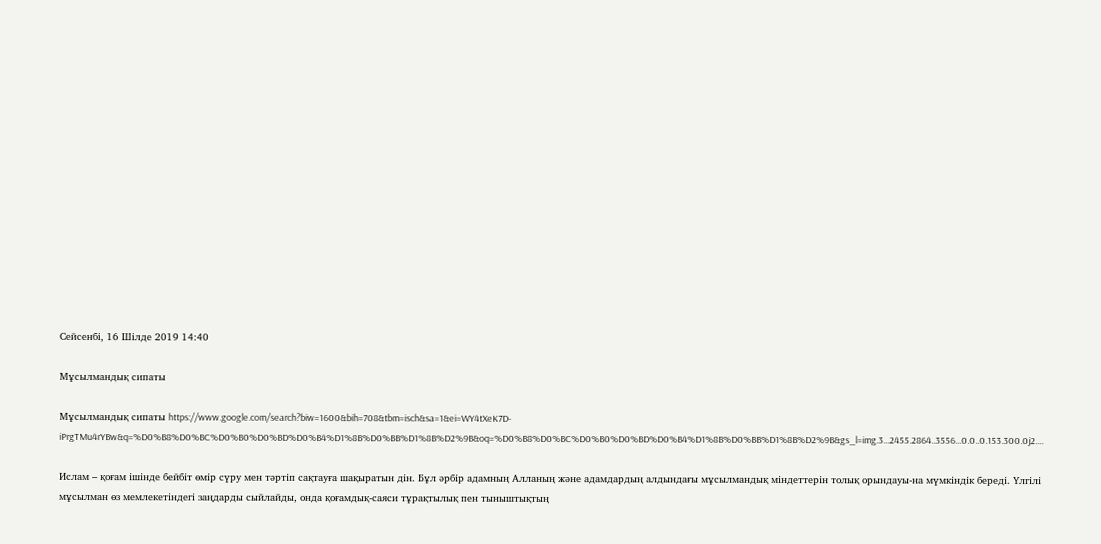Сейсенбі, 16 Шілде 2019 14:40

Мұсылмандық сипаты

Мұсылмандық сипаты https://www.google.com/search?biw=1600&bih=708&tbm=isch&sa=1&ei=WY4tXeK7D-iPrgTMu4rYBw&q=%D0%B8%D0%BC%D0%B0%D0%BD%D0%B4%D1%8B%D0%BB%D1%8B%D2%9B&oq=%D0%B8%D0%BC%D0%B0%D0%BD%D0%B4%D1%8B%D0%BB%D1%8B%D2%9B&gs_l=img.3...2455.2864..3556...0.0..0.153.300.0j2....

Ислам – қоғам ішінде бейбіт өмір сүру мен тәртіп сақтауға шақыратын дін. Бұл әрбір адамның Алланың және адамдардың алдындағы мұсылмандық міндеттерін толық орындауы-на мүмкіндік береді. Үлгілі мұсылман өз мемлекетіндегі заңдарды сыйлайды, онда қоғамдық-саяси тұрақтылық пен тыныштықтың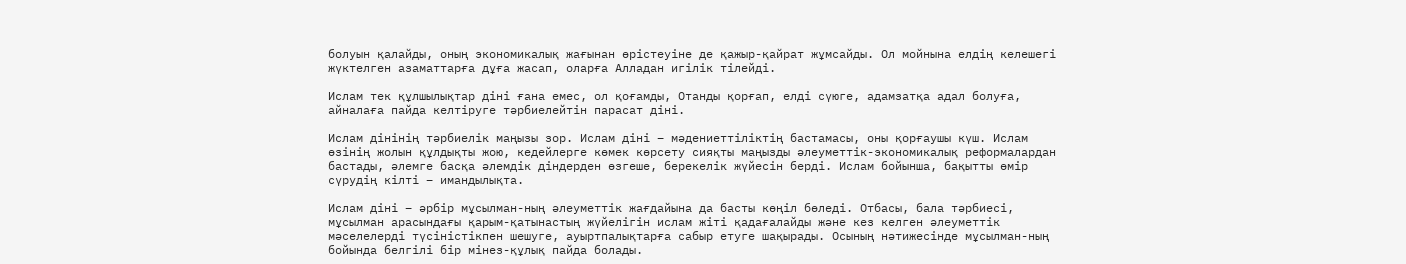болуын қалайды, оның экономикалық жағынан өрістеуіне де қажыр-қайрат жұмсайды. Ол мойнына елдің келешегі жүктелген азаматтарға дұға жасап, оларға Алладан игілік тілейді.

Ислам тек құлшылықтар діні ғана емес, ол қоғамды, Отанды қорғап, елді сүюге, адамзатқа адал болуға, айналаға пайда келтіруге тәрбиелейтін парасат діні.

Ислам дінінің тәрбиелік маңызы зор. Ислам діні – мәдениеттіліктің бастамасы, оны қорғаушы күш. Ислам өзінің жолын құлдықты жою, кедейлерге көмек көрсету сияқты маңызды әлеуметтік-экономикалық реформалардан бастады, әлемге басқа әлемдік діндерден өзгеше, берекелік жүйесін берді. Ислам бойынша, бақытты өмір сүрудің кілті – имандылықта.

Ислам діні – әрбір мұсылман-ның әлеуметтік жағдайына да басты көңіл бөледі. Отбасы, бала тәрбиесі, мұсылман арасындағы қарым-қатынастың жүйелігін ислам жіті қадағалайды және кез келген әлеуметтік мәселелерді түсіністікпен шешуге, ауыртпалықтарға сабыр етуге шақырады. Осының нәтижесінде мұсылман-ның бойында белгілі бір мінез-құлық пайда болады.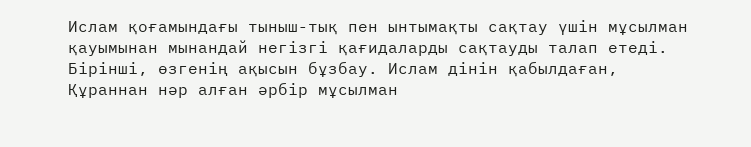Ислам қоғамындағы тыныш-тық пен ынтымақты сақтау үшін мұсылман қауымынан мынандай негізгі қағидаларды сақтауды талап етеді. Бірінші, өзгенің ақысын бұзбау. Ислам дінін қабылдаған, Құраннан нәр алған әрбір мұсылман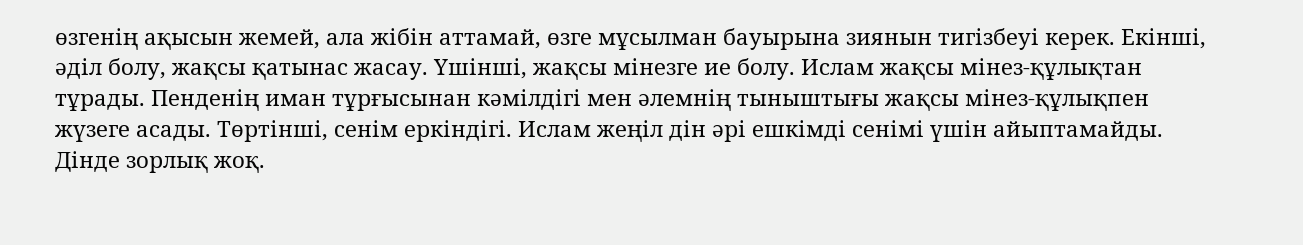өзгенің ақысын жемей, ала жібін аттамай, өзге мұсылман бауырына зиянын тигізбеуі керек. Екінші, әділ болу, жақсы қатынас жасау. Үшінші, жақсы мінезге ие болу. Ислам жақсы мінез-құлықтан тұрады. Пенденің иман тұрғысынан кәмілдігі мен әлемнің тыныштығы жақсы мінез-құлықпен жүзеге асады. Төртінші, сенім еркіндігі. Ислам жеңіл дін әрі ешкімді сенімі үшін айыптамайды. Дінде зорлық жоқ.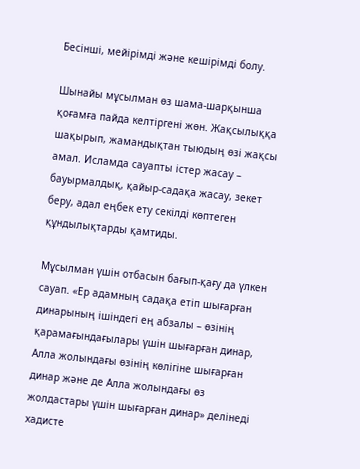Бесінші, мейірімді және кешірімді болу.

Шынайы мұсылман өз шама-шарқынша қоғамға пайда келтіргені жөн. Жақсылыққа шақырып, жамандықтан тыюдың өзі жақсы амал. Исламда сауапты істер жасау – бауырмалдық, қайыр-садақа жасау, зекет беру, адал еңбек ету секілді көптеген құндылықтарды қамтиды.

Мұсылман үшін отбасын бағып-қағу да үлкен сауап. «Ер адамның садақа етіп шығарған динарының ішіндегі ең абзалы – өзінің қарамағындағылары үшін шығарған динар, Алла жолындағы өзінің көлігіне шығарған динар және де Алла жолындағы өз жолдастары үшін шығарған динар» делінеді хадисте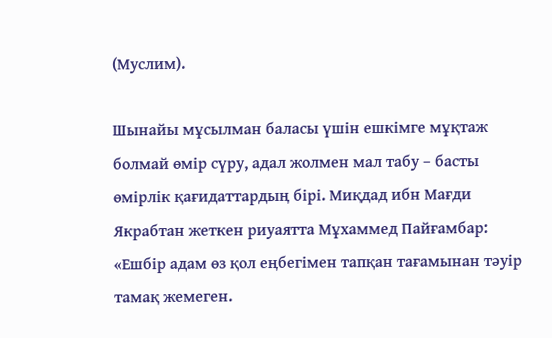(Муслим).

Шынайы мұсылман баласы үшін ешкімге мұқтаж болмай өмір сүру, адал жолмен мал табу – басты өмірлік қағидаттардың бірі. Миқдад ибн Мағди Якрабтан жеткен риуаятта Мұхаммед Пайғамбар: «Ешбір адам өз қол еңбегімен тапқан тағамынан тәуір тамақ жемеген.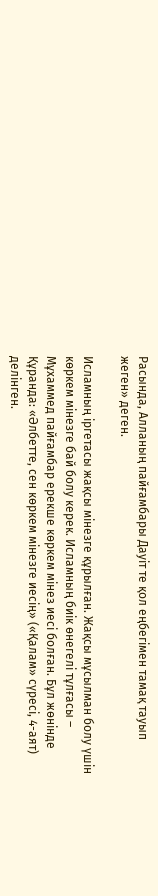Расында, Алланың пайғамбары Дауіт те қол еңбегімен тамақ тауып жеген» деген.

Исламның іргетасы жақсы мінезге құрылған. Жақсы мұсылман болу үшін көркем мінезге бай болу керек. Исламның биік өнегелі тұлғасы – Мұхаммед пайғамбар ерекше көркем мінез иесі болған. Бұл жөнінде Құранда: «Әлбетте, сен көркем мінезге иесің» («Қалам» сүресі, 4-аят) делінген.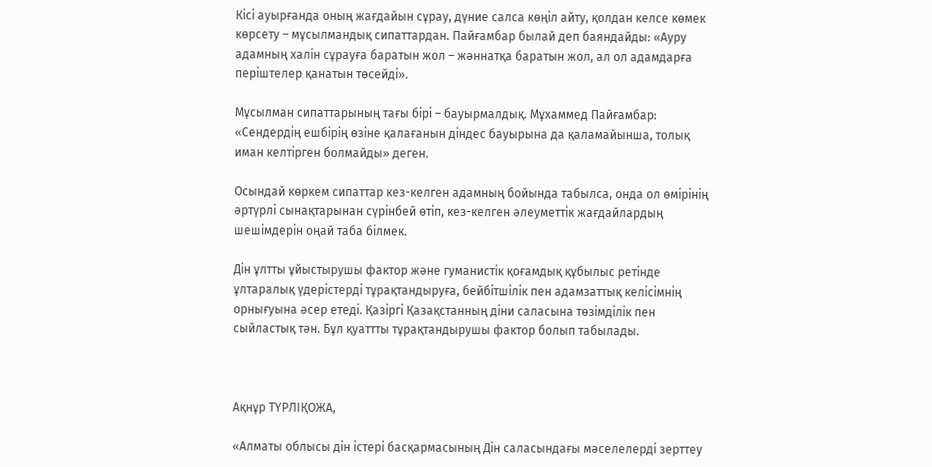Кісі ауырғанда оның жағдайын сұрау, дүние салса көңіл айту, қолдан келсе көмек көрсету – мұсылмандық сипаттардан. Пайғамбар былай деп баяндайды: «Ауру адамның халін сұрауға баратын жол – жәннатқа баратын жол, ал ол адамдарға періштелер қанатын төсейді».

Мұсылман сипаттарының тағы бірі – бауырмалдық. Мұхаммед Пайғамбар: «Сендердің ешбірің өзіне қалағанын діндес бауырына да қаламайынша, толық иман келтірген болмайды» деген.

Осындай көркем сипаттар кез-келген адамның бойында табылса, онда ол өмірінің әртүрлі сынақтарынан сүрінбей өтіп, кез-келген әлеуметтік жағдайлардың шешімдерін оңай таба білмек.

Дін ұлтты ұйыстырушы фактор және гуманистік қоғамдық құбылыс ретінде ұлтаралық үдерістерді тұрақтандыруға, бейбітшілік пен адамзаттық келісімнің орнығуына әсер етеді. Қазіргі Қазақстанның діни саласына төзімділік пен сыйластық тән. Бұл қуаттты тұрақтандырушы фактор болып табылады.



Ақнұр ТҮРЛІҚОЖА,

«Алматы облысы дін істері басқармасының Дін саласындағы мәселелерді зерттеу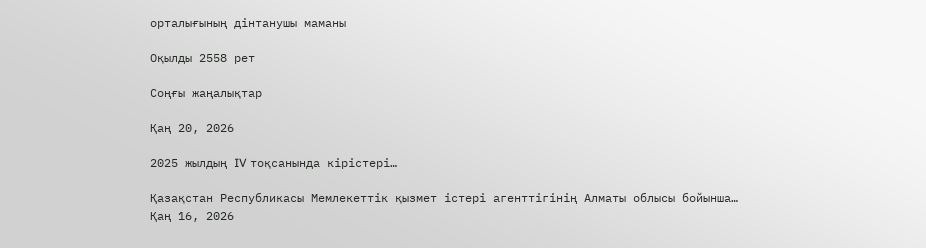орталығының дінтанушы маманы

Оқылды 2558 рет

Соңғы жаңалықтар

Қаң 20, 2026

2025 жылдың IV тоқсанында кірістері…

Қазақстан Республикасы Мемлекеттік қызмет істері агенттігінің Алматы облысы бойынша…
Қаң 16, 2026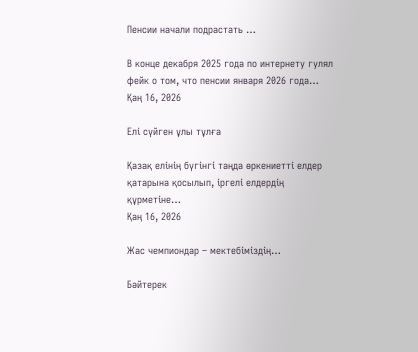Пенсии начали подрастать …

В конце декабря 2025 года по интернету гулял фейк о том, что пенсии января 2026 года…
Қаң 16, 2026

Елі сүйген ұлы тұлға

Қазақ елінің бүгінгі таңда өркениетті елдер қатарына қосылып, іргелі елдердің құрметіне…
Қаң 16, 2026

Жас чемпиондар – мектебіміздің…

Бәйтерек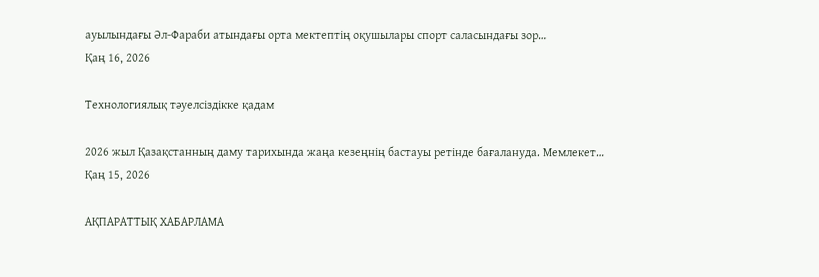ауылындағы Әл-Фараби атындағы орта мектептің оқушылары спорт саласындағы зор…
Қаң 16, 2026

Технологиялық тәуелсіздікке қадам

2026 жыл Қазақстанның даму тарихында жаңа кезеңнің бастауы ретінде бағалануда. Мемлекет…
Қаң 15, 2026

АҚПАРАТТЫҚ ХАБАРЛАМА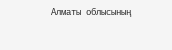Алматы облысының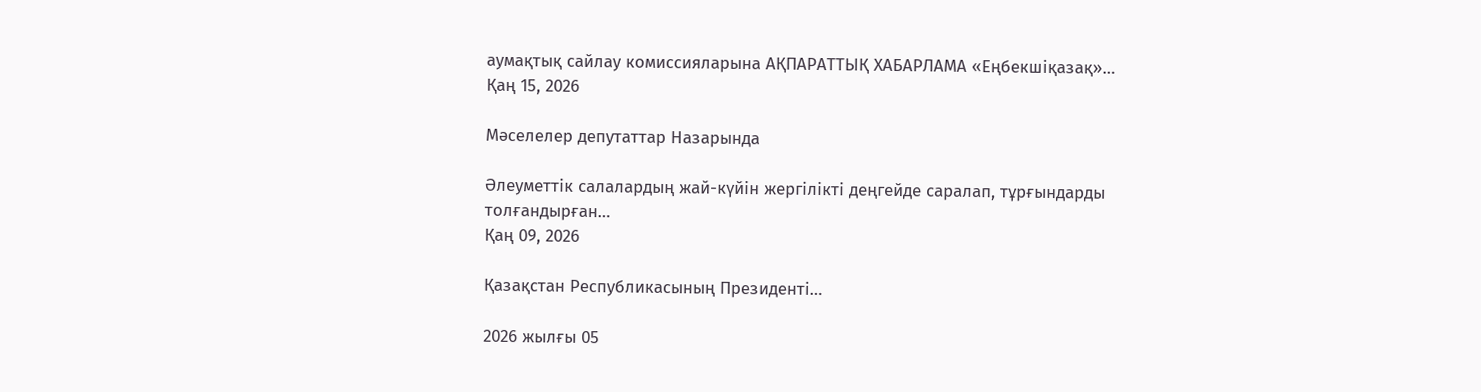аумақтық сайлау комиссияларына АҚПАРАТТЫҚ ХАБАРЛАМА «Еңбекшіқазақ»…
Қаң 15, 2026

Мәселелер депутаттар Назарында

Әлеуметтік салалардың жай-күйін жергілікті деңгейде саралап, тұрғындарды толғандырған…
Қаң 09, 2026

Қазақстан Республикасының Президенті…

2026 жылғы 05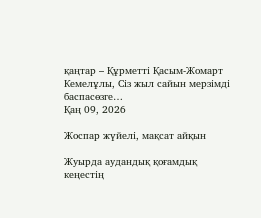қаңтар – Құрметті Қасым-Жомарт Кемелұлы, Сіз жыл сайын мерзімді баспасөзге…
Қаң 09, 2026

Жоспар жүйелі, мақсат айқын

Жуырда аудандық қоғамдық кеңестің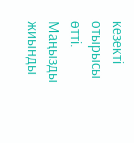кезекті отырысы өтті. Маңызды жиынды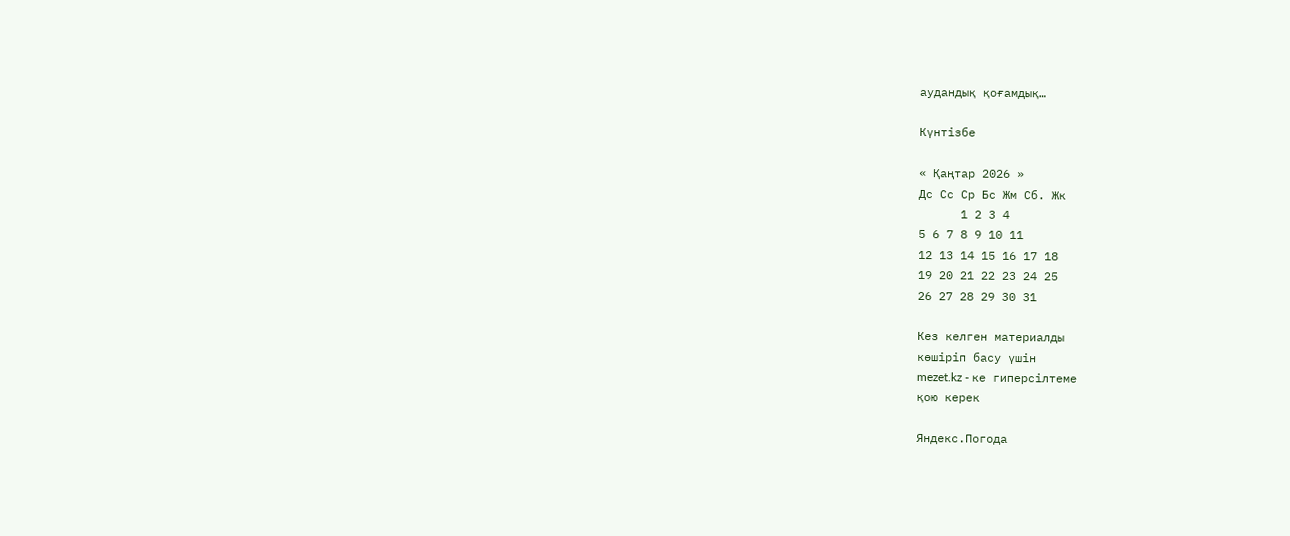аудандық қоғамдық…

Күнтiзбе

« Қаңтар 2026 »
Дс Сс Ср Бс Жм Сб. Жк
      1 2 3 4
5 6 7 8 9 10 11
12 13 14 15 16 17 18
19 20 21 22 23 24 25
26 27 28 29 30 31

Кез келген материалды
көшіріп басу үшін
mezet.kz - ке гиперсілтеме
қою керек

Яндекс.Погода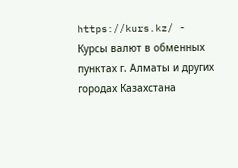https://kurs.kz/ - Курсы валют в обменных пунктах г. Алматы и других городах Казахстана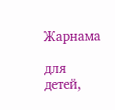Жарнама

для детей,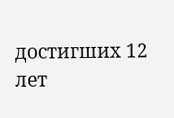достигших 12 лет